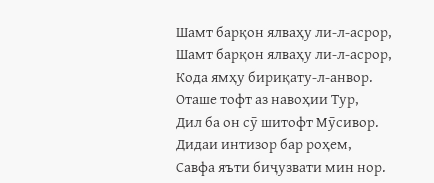Шамт барқон ялваҳу ли-л-асрор,
Шамт барқон ялваҳу ли-л-асрор,
Кода ямҳу бириқату-л-анвор.
Оташе тофт аз навоҳии Тур,
Дил ба он сӯ шитофт Мӯсивор.
Дидаи интизор бар роҳем,
Савфа яъти биҷузвати мин нор.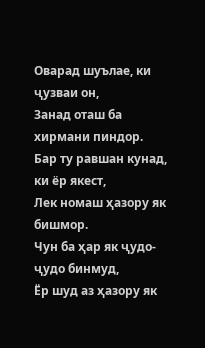Оварад шуълае, ки ҷузваи он,
Занад оташ ба хирмани пиндор.
Бар ту равшан кунад, ки ёр якест,
Лек номаш ҳазору як бишмор.
Чун ба ҳар як ҷудо-ҷудо бинмуд,
Ёр шуд аз ҳазору як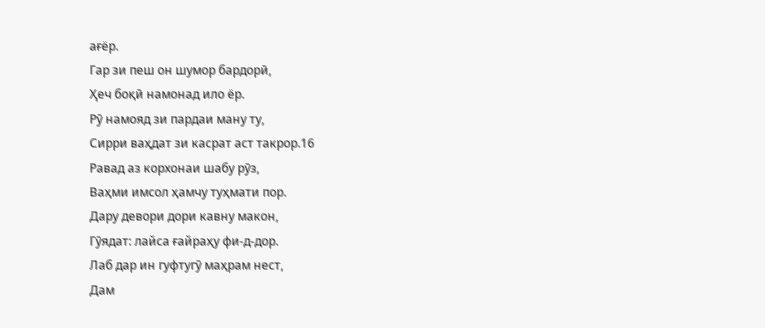ағёр.
Гар зи пеш он шумор бардорӣ,
Ҳеч боқӣ намонад ило ёр.
Рӯ намояд зи пардаи ману ту,
Сирри ваҳдат зи касрат аст такрор.16
Равад аз корхонаи шабу рӯз,
Ваҳми имсол ҳамчу туҳмати пор.
Дару девори дори кавну макон,
Гӯядат: лайса ғайраҳу фи-д-дор.
Лаб дар ин гуфтугӯ маҳрам нест,
Дам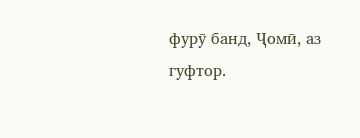фурӯ банд, Ҷомӣ, аз гуфтор.